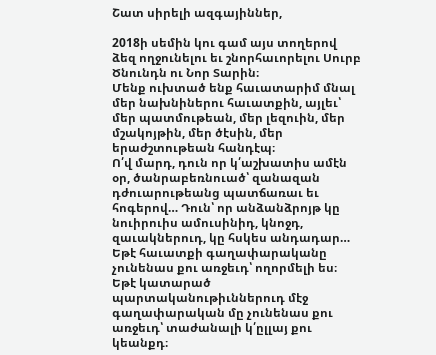Շատ սիրելի ազգայիններ,

2018ի սեմին կու գամ այս տողերով ձեզ ողջունելու եւ շնորհաւորելու Սուրբ Ծնունդն ու Նոր Տարին։
Մենք ուխտած ենք հաւատարիմ մնալ մեր նախնիներու հաւատքին, այլեւ՝ մեր պատմութեան, մեր լեզուին, մեր մշակոյթին, մեր ծէսին, մեր երաժշտութեան հանդէպ։
Ո՛վ մարդ, դուն որ կ՛աշխատիս ամէն օր, ծանրաբեռնուած՝ զանազան դժուարութեանց պատճառաւ եւ հոգերով… Դուն՝ որ անձանձրոյթ կը նուիրուիս ամուսինիդ, կնոջդ, զաւակներուդ, կը հսկես անդադար…
Եթէ հաւատքի գաղափարականը չունենաս քու առջեւդ՝ ողորմելի ես։
Եթէ կատարած պարտականութիւններուդ մէջ գաղափարական մը չունենաս քու առջեւդ՝ տաժանալի կ՛ըլլայ քու կեանքդ։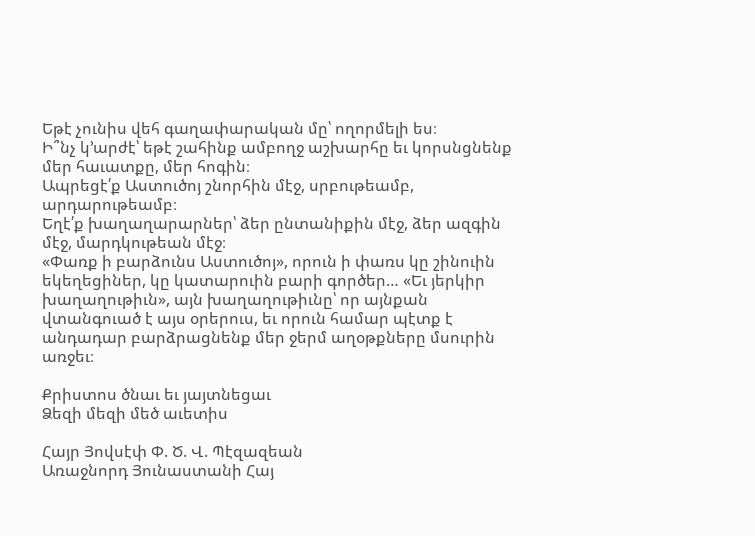Եթէ չունիս վեհ գաղափարական մը՝ ողորմելի ես։
Ի՞նչ կ’արժէ՝ եթէ շահինք ամբողջ աշխարհը եւ կորսնցնենք մեր հաւատքը, մեր հոգին։
Ապրեցէ՛ք Աստուծոյ շնորհին մէջ, սրբութեամբ, արդարութեամբ։
Եղէ՛ք խաղաղարարներ՝ ձեր ընտանիքին մէջ, ձեր ազգին մէջ, մարդկութեան մէջ։
«Փառք ի բարձունս Աստուծոյ», որուն ի փառս կը շինուին եկեղեցիներ, կը կատարուին բարի գործեր… «Եւ յերկիր խաղաղութիւն», այն խաղաղութիւնը՝ որ այնքան վտանգուած է այս օրերուս, եւ որուն համար պէտք է անդադար բարձրացնենք մեր ջերմ աղօթքները մսուրին առջեւ։

Քրիստոս ծնաւ եւ յայտնեցաւ
Ձեզի մեզի մեծ աւետիս

Հայր Յովսէփ Փ. Ծ. Վ. Պէզազեան
Առաջնորդ Յունաստանի Հայ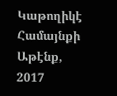Կաթողիկէ Համայնքի
Աթէնք, 2017